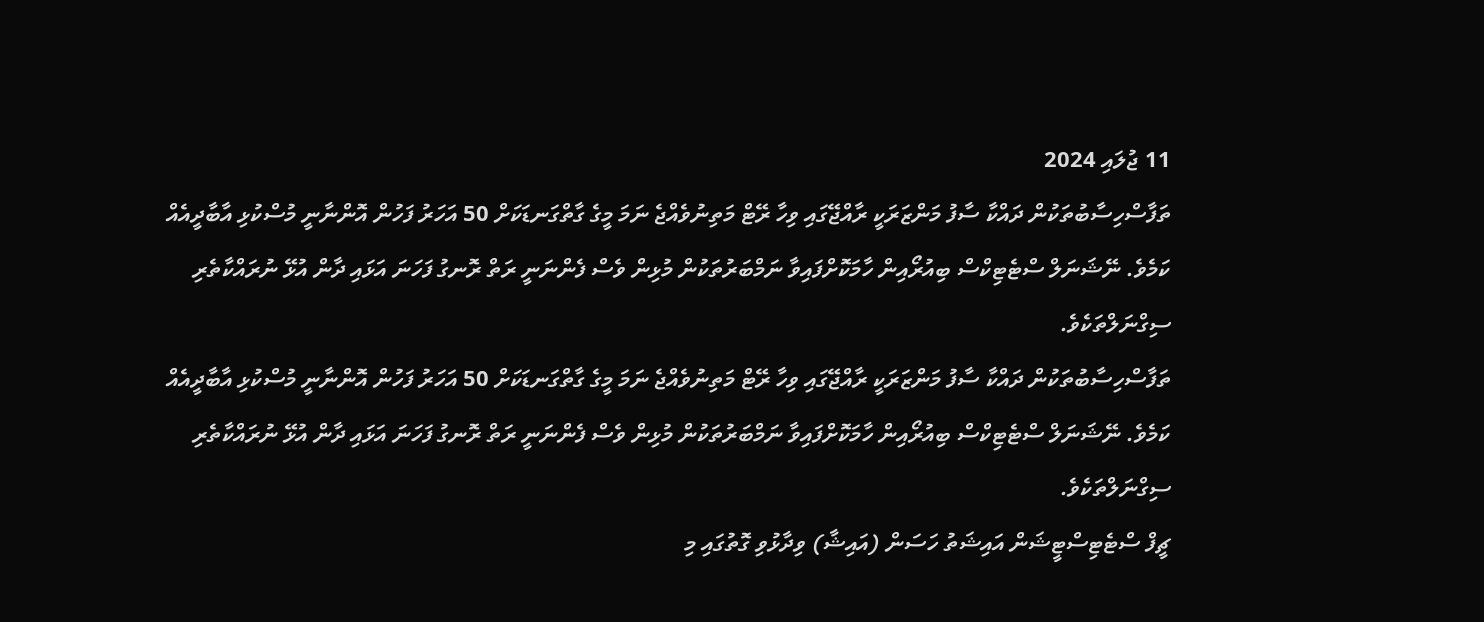11 ޖުލައި 2024
ތަފާސްހިސާބުތަކުން ދައްކާ ސާފު މަންޒަރަކީ ރާއްޖޭގައި ވިހާ ރޭޓް މަތިނުވެއްޖެ ނަމަ މީގެ ގާތްގަނޑަކަށް 50 އަހަރު ފަހުން އޮންނާނީ މުސްކުޅި އާބާދީއެއް ކަމެވެ. ނޭޝަނަލް ސްޓެޓިކްސް ބިއުރޯއިން ހާމަކޮށްފައިވާ ނަމްބަރުތަކުން މުޅިން ވެސް ފެންނަނީ ރަތް ރޮނގު ފަހަނަ އަޅައި ދާން އުޅޭ ނުރައްކާތެރި ސިގްނަލްތަކެވެ.
ތަފާސްހިސާބުތަކުން ދައްކާ ސާފު މަންޒަރަކީ ރާއްޖޭގައި ވިހާ ރޭޓް މަތިނުވެއްޖެ ނަމަ މީގެ ގާތްގަނޑަކަށް 50 އަހަރު ފަހުން އޮންނާނީ މުސްކުޅި އާބާދީއެއް ކަމެވެ. ނޭޝަނަލް ސްޓެޓިކްސް ބިއުރޯއިން ހާމަކޮށްފައިވާ ނަމްބަރުތަކުން މުޅިން ވެސް ފެންނަނީ ރަތް ރޮނގު ފަހަނަ އަޅައި ދާން އުޅޭ ނުރައްކާތެރި ސިގްނަލްތަކެވެ.
ޗީފް ސްޓެޓިސްޓީޝަން އައިޝަތު ހަސަން (އައިޝާ) ވިދާޅުވި ގޮތުގައި މި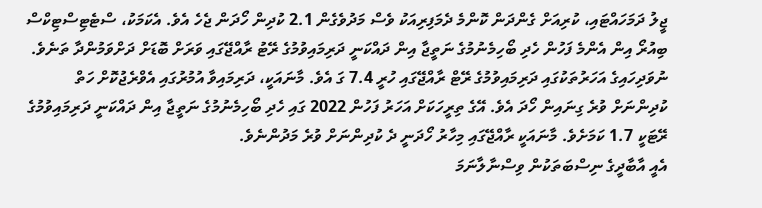ޖީލު ދަމަހައްޓައި، ކުރިއަށް ގެންދަން ކޮންމެ ދެމަފިރިއަކު ވެސް މަދުވެގެން 2.1 ކުދިން ހޯދަން ޖެހެ އެވެ. އެކަމަކު، ސްޓެޓިސްޓިކްސް ބިއުރޯ އިން އެންމެ ފަހުން ހެދި ބޯހިމެނުމުގެ ނަތީޖާ އިން ދައްކަނީ ދަރިމައިވުމުގެ ރޭޓު ރާއްޖޭގައި ވަރަށް ބޮޑަށް ދަށްވަމުންދާ ތަނެވެ.
ނުވަދިހައިގެ އަހަރުތަކުގައި ދަރިމައިވުމުގެ ރޭޓް ރާއްޖޭގައި ހުރީ 7.4 ގަ އެވެ. މާނައަކީ، ދަރިމައިވާ އުމުރުގައި އެވްރެޖުކޮށް ހަތް ކުދިންނަށް ވުރެ ގިނައިން ހޯދަ އެވެ. އޭގެ ތިރީހަކަށް އަހަރު ފަހުން 2022 ގައި ހެދި ބޯހިމެނުމުގެ ނަތީޖާ އިން ދައްކަނީ ދަރިމައިވުމުގެ ރޭޓަކީ 1.7 ކަމަށެވެ. މާނައަކީ ރާއްޖޭގައި މިހާރު ހޯދަނީ ދެ ކުދިންނަށް ވުރެ މަދުންނެވެ.
އެއީ އާބާދީގެ ނިސްބަތަކުން ވިސްނާލާނަމަ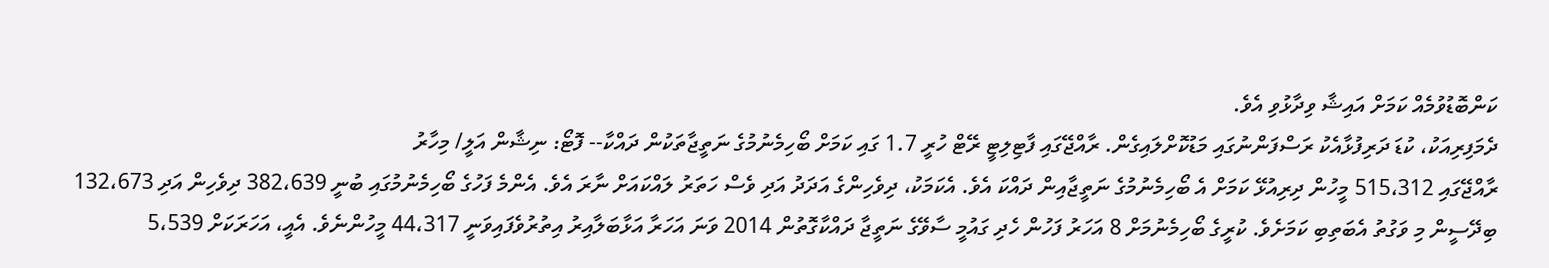ކަންބޮޑުވުމެއް ކަމަށް އައިޝާ ވިދާޅުވި އެވެ.
ދެމަފިރިއަކު، ކުޑަ ދަރިފުޅާއެކު ރަސްފަންނުގައި މަޑުކޮށްލައިގެން. ރާއްޖޭގައި ފާޓިލިޓީ ރޭޓް ހުރީ 1.7 ގައި ކަމަށް ބޯހިމެނުމުގެ ނަތީޖާތަކުން ދައްކާ-- ފޮޓޯ: ނިޝާން އަލީ/ މިހާރު
ރާއްޖޭގައި 515،312 މީހުން ދިރިއުޅޭ ކަމަށް އެ ބޯހިމެނުމުގެ ނަތީޖާއިން ދައްކަ އެވެ. އެކަމަކު، ދިވެހިންގެ އަދަދު އަދި ވެސް ހަތަރު ލައްކައަށް ނާރަ އެވެ. އެންމެ ފަހުގެ ބޯހިމެނުމުގައި ބުނީ 382،639 ދިވެހިން އަދި 132،673 ބިދޭސީން މި ވަގުތު އެބަތިބި ކަމަށެވެ. ކުރީގެ ބޯހިމެނުމަށް 8 އަހަރު ފަހުން ހެދި ގައުމީ ސާވޭގެ ނަތީޖާ ދައްކާގޮތުން 2014 ވަނަ އަހަރާ އަޅާބަލާއިރު އިތުރުވެފައިވަނީ 44،317 މީހުންނެވެ. އެއީ، އަހަރަކަށް 5،539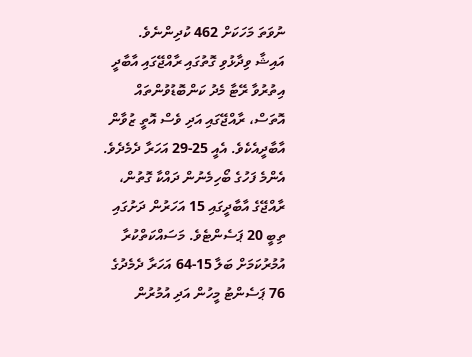ނުވަތަ މަހަކަށް 462 ކުދިންނެވެ.
އައިޝާ ވިދާޅުވި ގޮތުގައި ރާއްޖޭގައި އާބާދީ އިތުރުވާ ރޭޓާ މެދު ކަންބޮޑުވުންތައް އޮތަސް، ރާއްޖޭގައި އަދި ވެސް އޮތީ ޒުވާން އާބާދީއެކެވެ. އެއީ 25-29 އަހަރާ ދެމެދެވެ.
އެންމެ ފަހުގެ ބޯހިމެނުން ދައްކާ ގޮތުން، ރާއްޖޭގެ އާބާދީގައި 15 އަހަރުން ދަށުގައި ތިބީ 20 ޕަސެންޓެވެ. މަސައްކަތްކުރާ އުމުރުކަމަށް ބަލާ 15-64 އަހަރާ ދެމެދުގެ 76 ޕަސެންޓު މީހުން އަދި އުމުރުން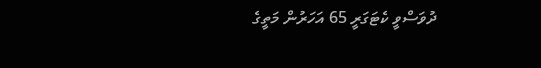ދުވަސްވީ ކެޓަގަރީ 65 އަހަރުން މަތީގެ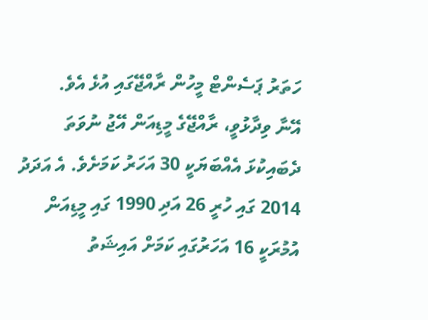ހަތަރު ޕަސެންޓް މީހުން ރާއްޖޭގައި އުޅެ އެވެ.
އޭނާ ވިދާޅުވީ، ރާއްޖޭގެ މީޑިއަން އޭޖު ނުވަތަ ދެބައިކުޅަ އެއްބަޔަކީ 30 އަހަރު ކަމަށެވެ. އެ އަދަދު 2014 ގައި ހުރީ 26 އަދި 1990 ގައި މީޑިއަން އުމުރަކީ 16 އަހަރުގައި ކަމަށް އައިޝަތު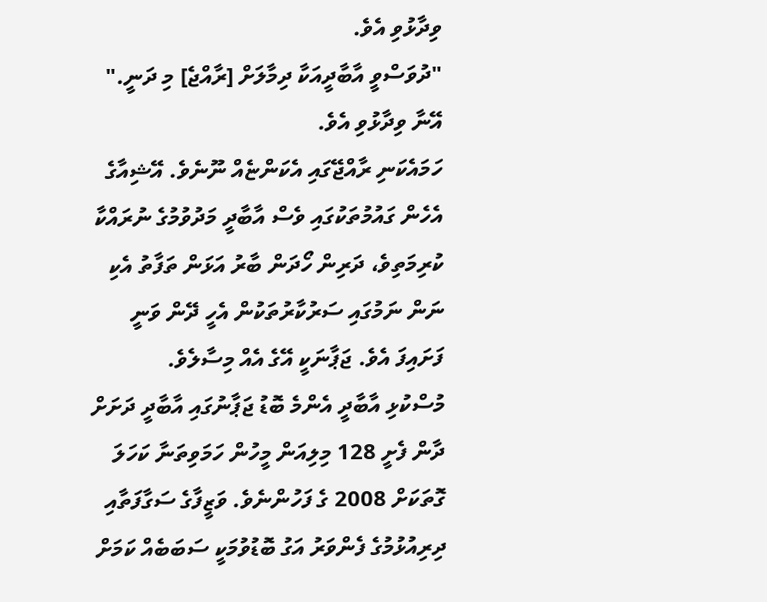ވިދާޅުވި އެވެ.
"ދުވަސްވީ އާބާދީއަކާ ދިމާލަށް [ރާއްޖެ] މި ދަނީ." އޭނާ ވިދާޅުވި އެވެ.
ހަމައެކަނި ރާއްޖޭގައި އެކަންޏެއް ނޫނެވެ. އޭޝިއާގެ އެހެން ގައުމުތަކުގައި ވެސް އާބާދީ މަދުވުމުގެ ނުރައްކާ ކުރިމަތިވެ، ދަރިން ހޯދަން ބާރު އަޅަން ތަފާތު އެކި ނަން ނަމުގައި ސަރުކާރުތަކުން އެހީ ދޭން ވަނީ ފަށައިފަ އެވެ. ޖަޕާނަކީ އޭގެ އެއް މިސާލެވެ.
މުސްކުޅި އާބާދީ އެންމެ ބޮޑު ޖަޕާނުގައި އާބާދީ ދަށަށް ދާން ފެށީ 128 މިލިއަން މީހުން ހަމަވިތަނާ ކަހަލަ ގޮތަކަށް 2008 ގެ ފަހުންނެވެ. ވަޒީފާގެ ސަގާފަތާއި ދިރިއުޅުމުގެ ފެންވަރު އަގު ބޮޑުވުމަކީ ސަބަބެއް ކަމަށް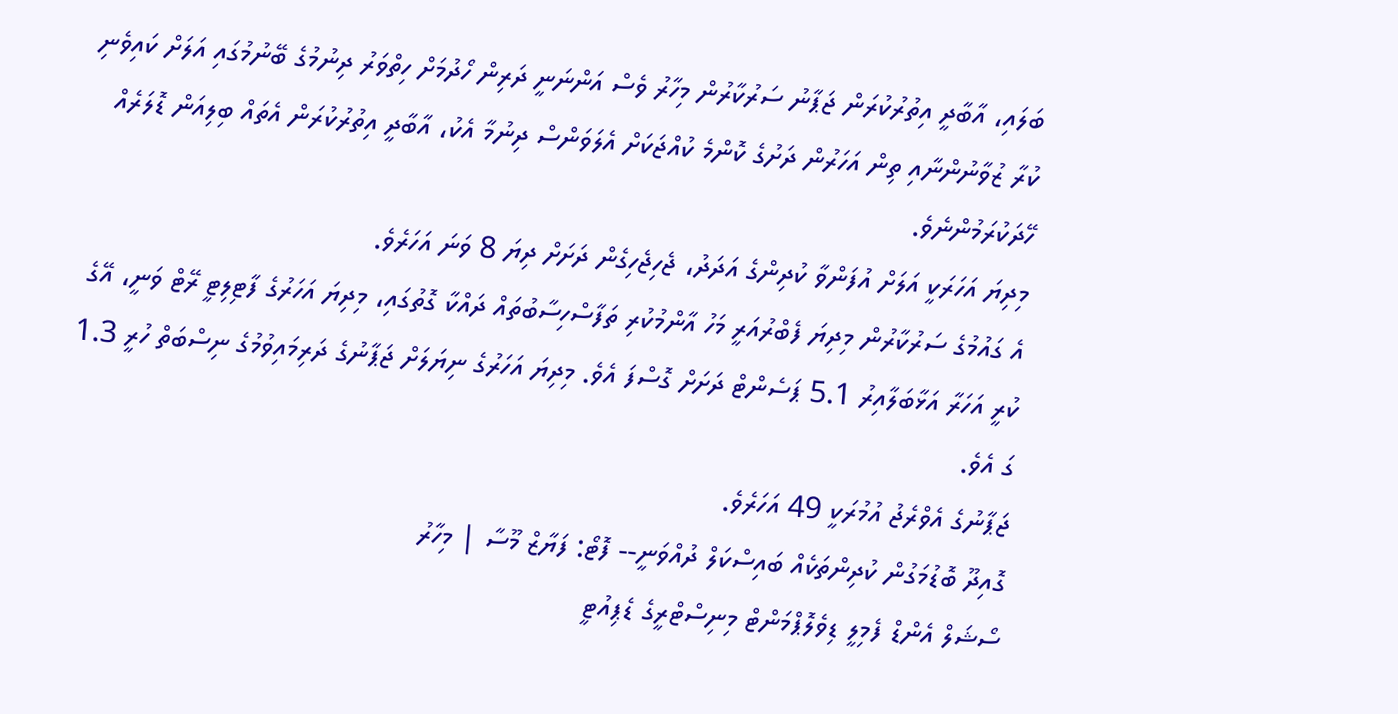ބަލައި، އާބާދީ އިތުރުކުރަން ޖަޕާނު ސަރުކާރުން މިހާރު ވެސް އަންނަނީ ދަރިން ހޯދުމަށް ހިތްވަރު ދިނުމުގެ ބޭނުމުގައި އަލަށް ކައިވެނި ކުރާ ޒުވާނުންނާއި ތިން އަހަރުން ދަށުގެ ކޮންމެ ކުއްޖަކަށް އެލަވަންސް ދިނުމާ އެކު، އާބާދީ އިތުރުކުރަން އެތައް ބިލިއަން ޑޮލަރެއް ހޭދަކުރަމުންނެވެ.
މިދިޔަ އަހަރަކީ އަލަށް އުފަންވާ ކުދިންގެ އަދަދު، ޖެހިޖެހިގެން ދަށަށް ދިޔަ 8 ވަނަ އަހަރެވެ.
އެ ގައުމުގެ ސަރުކާރުން މިދިޔަ ފެބްރުއަރީ މަހު އާންމުކުރި ތަފާސްހިސާބުތައް ދައްކާ ގޮތުގައި، މިދިޔަ އަހަރުގެ ފާޓިލިޓީ ރޭޓް ވަނީ، އޭގެ ކުރީ އަހަރާ އަޅާބަލާއިރު 5.1 ޕަސެންޓް ދަށަށް ގޮސްފަ އެވެ. މިދިޔަ އަހަރުގެ ނިޔަލަށް ޖަޕާނުގެ ދަރިމައިވުމުގެ ނިސްބަތް ހުރީ 1.3 ގަ އެވެ.
ޖަޕާނުގެ އެވްރެޖު އުމުރަކީ 49 އަހަރެވެ.
ގޮއިދޫ ބޮޑުމަގުން ކުދިންތަކެއް ބައިސްކަލް ދުއްވަނީ-- ފޮޓޯ: ފަޔާޒް މޫސާ | މިހާރު
ސޯޝަލް އެންޑް ފެމިލީ ޑިވެލޮޕްމަންޓް މިނިސްޓްރީގެ ޑެޕިއުޓީ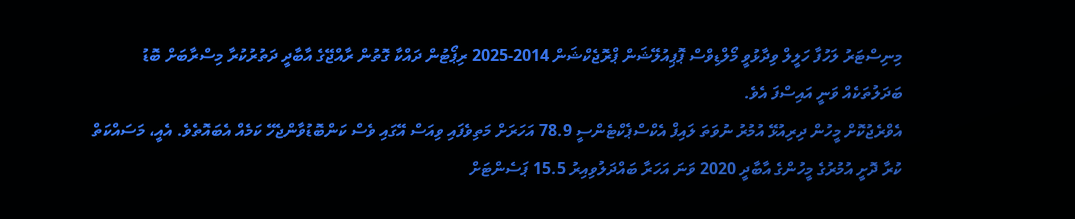މިނިސްޓަރު ލަހުފާ ހަލީލް ވިދާޅުވީ މޯލްޑިވްސް ޕޮޕިއުލޭޝަން ޕްރޮޖެކްޝަން 2014-2025 ރިޕޯޓުން ދައްކާ ގޮތުން ރާއްޖޭގެ އާބާދީ ދަތުރުކުރާ މިސްރާބަށް ބޮޑު ބަދަލުތަކެއް ވަނީ އައިސްފަ އެވެ.
އެވްރެޖުކޮށް މީހުން ދިރިއުޅޭ އުމުރު ނުވަތަ ލައިފް އެކްސްޕެކްޓެންސީ 78.9 އަހަރަށް މަތިވެފައި ވިއަސް އޭގައި ވެސް ކަންބޮޑުވާންޖެހޭ ކަމެއް އެބައޮތެވެ. އެއީ، މަސައްކަތް ކުރާ ދޮށީ އުމުރުގެ މީހުންގެ އާބާދީ 2020 ވަނަ އަހަރާ ބައްދަލުވިއިރު 15.5 ޕަސެންޓަށް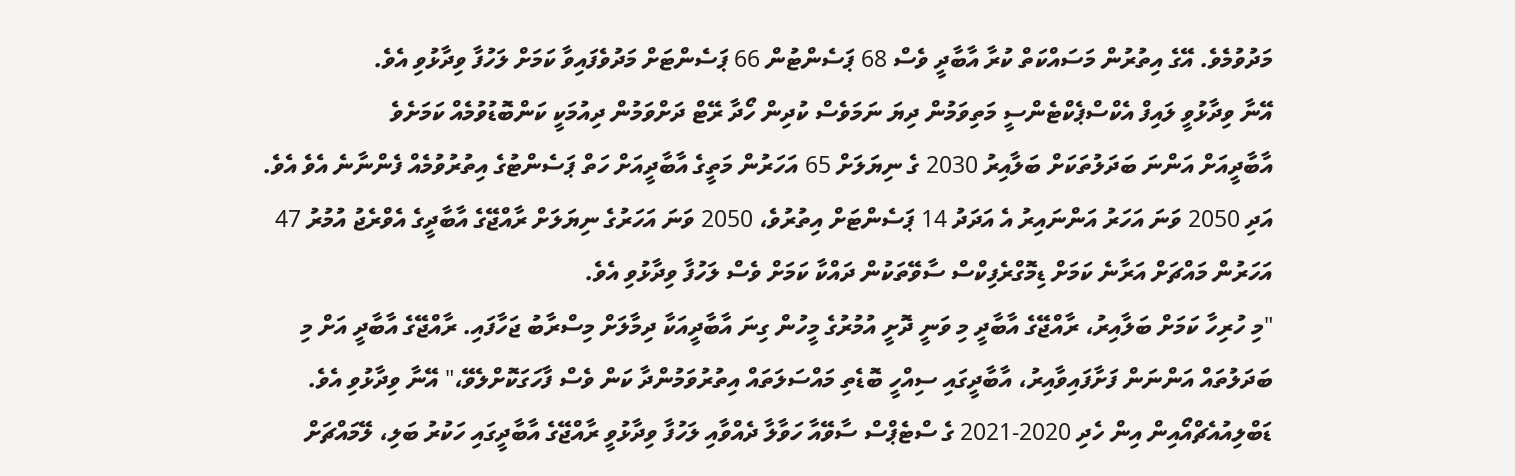މަދުވުމެވެ. އޭގެ އިތުރުން މަސައްކަތް ކުރާ އާބާދީ ވެސް 68 ޕަސެންޓުން 66 ޕަސެންޓަށް މަދުވެފައިވާ ކަމަށް ލަހުފާ ވިދާޅުވި އެވެ.
އޭނާ ވިދާޅުވީ ލައިފް އެކްސްޕެކްޓެންސީ މަތިވަމުން ދިޔަ ނަމަވެސް ކުދިން ހޯދާ ރޭޓް ދަށްވަމުން ދިއުމަކީ ކަންބޮޑުވުމެއް ކަމަށެވެ
އާބާދީއަށް އަންނަ ބަދަލުތަކަށް ބަލާއިރު 2030 ގެ ނިޔަލަށް 65 އަހަރުން މަތީގެ އާބާދީއަށް ހަތް ޕަސެންޓުގެ އިތުރުވުމެއް ފެންނާނެ އެވެ އެވެ. އަދި 2050 ވަނަ އަހަރު އަންނައިރު އެ އަދަދު 14 ޕަސެންޓަށް އިތުރުވެ، 2050 ވަނަ އަހަރުގެ ނިޔަލަށް ރާއްޖޭގެ އާބާދީގެ އެވްރެޖު އުމުރު 47 އަހަރުން މައްޗަށް އަރާނެ ކަމަށް ޑިމޮގްރެފިކްސް ސާވޭތަކުން ދައްކާ ކަމަށް ވެސް ލަހުފާ ވިދާޅުވި އެވެ.
"މި ހުރިހާ ކަމަށް ބަލާއިރު، ރާއްޖޭގެ އާބާދީ މި ވަނީ ދޮށީ އުމުރުގެ މީހުން ގިނަ އާބާދީއަކާ ދިމާލަށް މިސްރާބު ޖަހާފައި. ރާއްޖޭގެ އާބާދީ އަށް މި ބަދަލުތައް އަންނަން ފަށާފައިވާއިރު، އާބާދީގައި ސިއްހީ ބޮޑެތި މައްސަލަތައް އިތުރުވަމުންދާ ކަން ވެސް ފާހަގަކޮށްލެވޭ،" އޭނާ ވިދާޅުވި އެވެ.
ޑަބްލިއުއެޗްއޯއިން އިން ހެދި 2020-2021 ގެ ސްޓެޕްސް ސާވޭއާ ހަވާލާ ދެއްވާއި ލަހުފާ ވިދާޅުވީ ރާއްޖޭގެ އާބާދީގައި ހަކުރު ބަލި، ލޭމައްޗަށް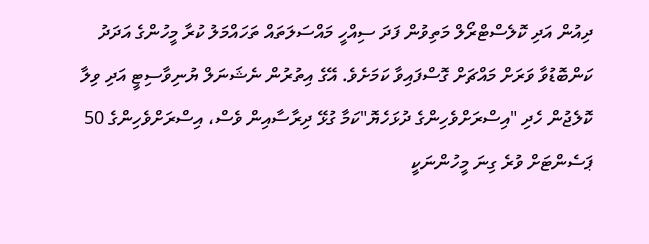ދިއުން އަދި ކޮލެސްޓްރޯލް މަތިވުން ފަދަ ސިއްހީ މައްސަލަތައް ތަހައްމަލު ކުރާ މީހުންގެ އަދަދު ކަންބޮޑުވާ ވަރަށް މައްޗަށް ގޮސްފައިވާ ކަމަށެވެ. އޭގެ އިތުރުން ނެޝަނަލް ޔުނިވާސިޓީ އަދި ވިލާ ކޮލެޖުން ހެދި "އިސްރަށްވެހިންގެ ދުޅަހެޔޮ"ކަމާ ގުޅޭ ދިރާސާއިން ވެސް، އިސްރަށްވެހިންގެ 50 ޕަސެންޓަށް ވުރެ ގިނަ މީހުންނަކީ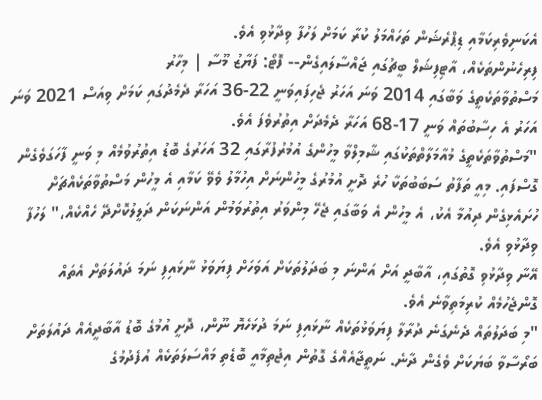އެކަނިވެރިކަމާއި ޑިޕްރެޝަން ތަހައްމަލު ކުރާ ކަމަށް ލަހުފާ ވިދާޅުވި އެވެ.
ފިރިހެނުންތަކެއް، އާޓިފިޝަލް ބީޗުގައި ޖައްސާލައިގެން-- ފޮޓޯ: ފަޔާޒު މޫސާ | މިހާރު
މަސްތުވާތަކެތީގެ ވަބާގައި 2014 ވަނަ އަހަރު ޖެހިފައިވަނީ 22-36 އަހަރާ ދެމެދުގައި ކަމަށް ވިއަސް 2021 ވަނަ އަހަރު އެ ހިސާބުތައް ވަނީ 17-68 އަހަރާ ދެމެދަށް އިތުރުވެފަ އެވެ.
"މަސްތުވާތަކެތީގެ މުއާމަލާތްތަކުގައި ޝާމިލްވާ މީހުންގެ އުމުރުފުރާގައި 32 އަހަރުގެ ބޮޑު އިތުރުވުމެއް މި ވަނީ ފާހަގަވެގެން ގޮސްފައި. މިއީ ތަފާތު ސަބަބުތަކާ ހުރެ ދޮށީ އުމުރުގެ މީހުންނަށް އިހުމާލު ވެވޭ ކަމާއި އެ މީހުން މަސްތުވާތަކެއްޗަށް ހުށައެޅިގެން ދިއުމާ އެކު، އެ މީހުން އެ ވަބާގައި ޖެހޭ މިންވަރު އިތުރުވަމުން އަންނަކަން ދަލީލުކޮށްދޭ ހެއްކެއް،" ލަހުފާ ވިދާޅުވި އެވެ.
އޭނާ ވިދާޅުވި ގޮތުގައި، އާބާދީ އަށް އަންނަ މި ބަދަލުތަކަށް އަވަހަށް ފިޔަވަޅު ނާޅައިފި ނަމަ ދައުލަތަށް އެތައް ގޮންޖެހުމެއް ކުރިމަތިވާނެ އެވެ.
"މި ބަދަލުތައް ދެނެގަނެ ދުރާލާ ފިޔަވަޅުތަކެއް ނާޅައިފި ނަމަ ދުޅަހެޔޮ ނޫން، ދޮށީ އުމުގެ ބޮޑު އާބާދީއެއް ދައުލަތަށް ބަރޯސާވާ ބަޔަކަށް ވެގެން ދާނެ. ނަތީޖާއެއްގެ ގޮތުން އިޖުތިމާއީ ބޮޑެތި މައްސަލަތަކެއް އުފެދުމުގެ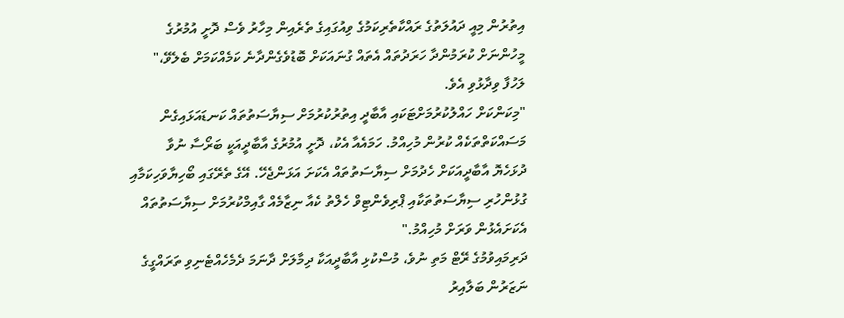އިތުރުން މިއީ ދައުލަތުގެ ރައްކާތެރިކަމުގެ ވިއުގައިގެ ތެރެއިން މިހާރު ވެސް ދޮށީ އުމުރުގެ މީހުންނަށް ކުރަމުންދާ ހަރަދުތައް އެތައް ގުނައަކަށް ބޮޑުވެގެންދާނެ ކަމެއްކަމަށް ބެލެވޭ،" ލަހުފާ ވިދާޅުވި އެވެ.
"މިކަންކަށް ހައްލުކުރުމަށްޓަކައި އާބާދީ އިތުރުކުރުމަށް ސިޔާސަތުތައް ކަނޑައަޅައިގެން މަސައްކަތްތަކެއް ކުރުން މުހިއްމު. ހަމައެއާ އެކު، ދޮށީ އުމުރުގެ އާބާދީއަކީ ބަރޯސާ ނުވާ ދުޅަހެޔޮ އާބާދީއަކަށް ހެދުމަށް ސިޔާސަތުތައް އެކަށަ އަޅަންޖެހޭ. އޭގެ ތެރޭގައި ބޯހިޔާވަހިކަމާއި ގުޅުންހުރި ސިޔާސަތުތަކާއި ޕްރިވެންޓިވް ހެލްތު ކެއާ ނިޒާމެއް ގާއިމްކުރުމަށް ސިޔާސަތުތައް އެކަށައެޅުން ވަރަށް މުހިއްމު."
ދަރިމައިވުމުގެ ރޭޓް މަތި ނުވެ، މުސްކުޅި އާބާދީއަކާ ދިމާލަށް ދާނަމަ ދެމެހެއްޓެނިވި ތަރައްގީގެ ނަޒަރުން ބަލާއިރު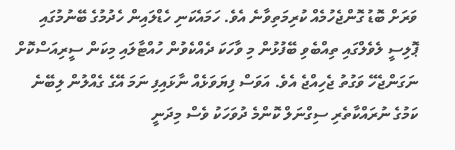ވަރަށް ބޮޑު ގޮންޖެހުމެއް ކުރިމަތިވާނެ އެވެ. ހަމައެކަނި ހެޑްލައިން ހެދުމުގެ ބޭނުމުގައި ޕޮލިސީ ލެވެލްގައި ތިއްބެވި ބޭފުޅުން މި ވާހަކަ ދެއްކެވުން ހުއްޓާލައި މިކަން ސީރިއަސްކޮށް ނަގަންޖެހޭ ވަގުތު ޖެހިއްޖެ އެވެ. އަވަސް ފިޔަވަޅެއް ނާޅައިފި ނަމަ އޭގެ ގެއްލުން ލިބޭނެ ކަމުގެ ނުރައްކާތެރި ސިގްނަލް ކޮންމެ ދުވަހަކު ވެސް މިދަނީ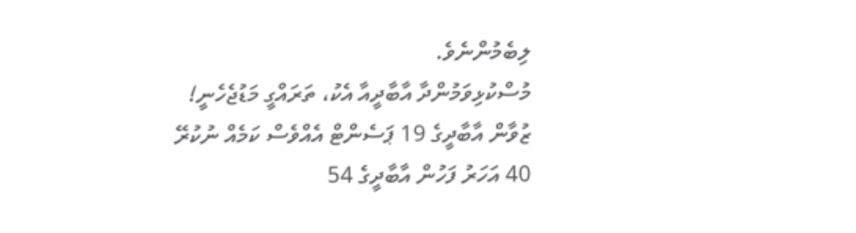ލިބެމުންނެވެ.
މުސްކުޅިވަމުންދާ އާބާދީއާ އެކު، ތަރައްގީ މަޑުޖެހެނީ!
ޒުވާން އާބާދީގެ 19 ޕަސެންޓް އެއްވެސް ކަމެއް ނުކުރޭ
40 އަހަރު ފަހުން އާބާދީގެ 54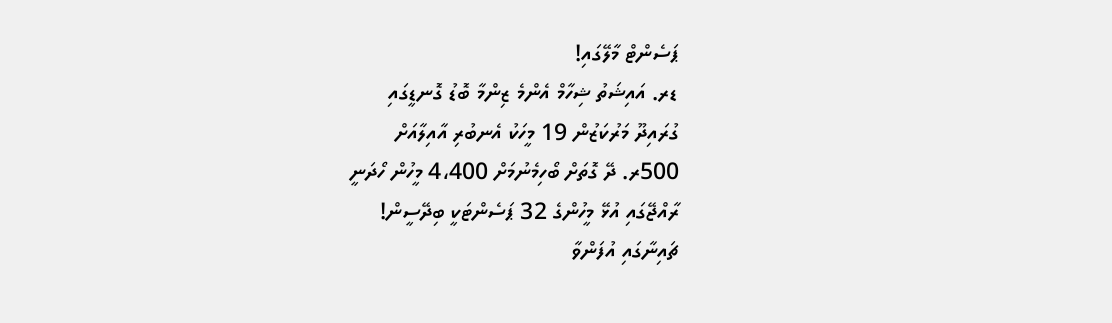ޕަސެންޓް މާލޭގައި!
ޑރ. އައިޝަތު ޝިހާމް އެންމެ ޒިންމާ ބޮޑު ގޮނޑީގައި
ގުރައިދޫ މަރުކަޒުން 19 މީހަކު އެނބުރި އާއިލާއަށް
500ރ. ދޭ ގޮތަށް ބޯހިމެނުމަށް 4،400 މީހުން ހޯދަނީ
ރާއްޖޭގައި އުޅޭ މީހުންގެ 32 ޕަސެންޓަކީ ބިދޭސީން!
ޗައިނާގައި އުފަންވާ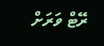ރޭޓް ވަރަށް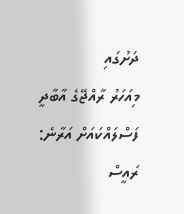ދަށުގައި
މިއަހަރު ރާއްޖޭގެ އާބާދީ ފަސްލައްކައަށް އަރާނެ: ރައީސް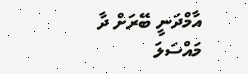އާމްދަނީ ބޭރަށް ދާ މައްސަލަ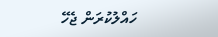ހައްލުކުރަން ޖެހޭ